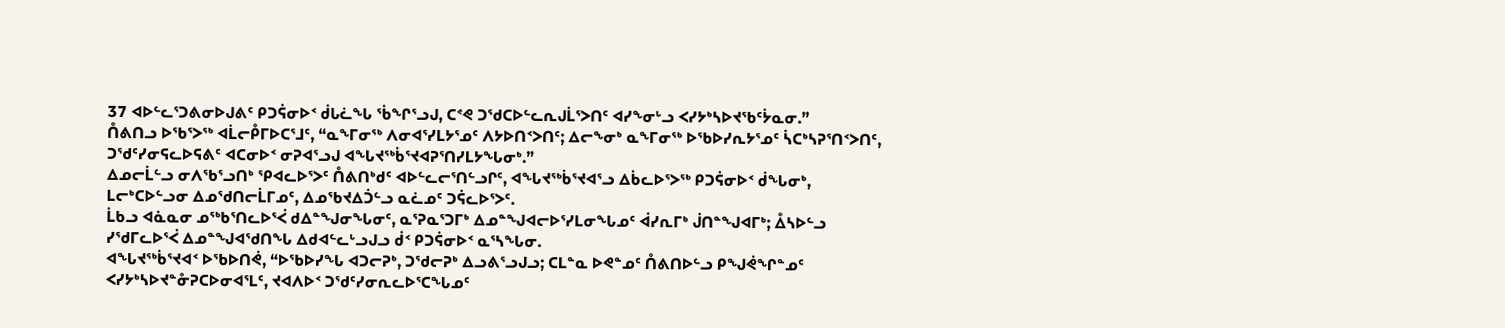37 ᐊᐅᓪᓚᕐᑐᕕᓂᐅᒍᕕᑦ ᑭᑐᕌᓂᐅᑉ ᑰᒐᓛᖓ ᖄᖏᕐᓗᒍ, ᑕᕝᕙ ᑐᖁᑕᐅᓪᓚᕆᒍᒫᕐᐳᑎᑦ ᐊᓯᖕᓂᒡᓗ ᐸᓯᔭᒃᓴᐅᔪᖃᑦᔮᓇᓂ.”
ᑍᕕᑎᓗ ᐅᖃᕐᐳᖅ ᐊᒫᓕᑬᒥᐅᑕᕐᒧᑦ, “ᓇᖕᒥᓂᖅ ᐱᓂᐊᕐᓯᒪᔭᕐᓄᑦ ᐱᔭᐅᑎᑉᐳᑎᑦ; ᐃᓕᖕᓂᒃ ᓇᖕᒥᓂᖅ ᐅᖃᐅᓯᕆᔭᕐᓄᑦ ᓵᑕᒃᓴᕈᕐᑎᑉᐳᑎᑦ, ᑐᖁᑦᓯᓂᕋᓚᐅᕋᕕᑦ ᐊᑕᓂᐅᑉ ᓂᕈᐊᕐᓗᒍ ᐊᖓᔪᖅᑳᕐᔪᐊᕈᕐᑎᓯᒪᔭᖓᓂᒃ.”
ᐃᓄᓕᒫᓪᓗ ᓂᐱᖃᕐᓗᑎᒃ ᕿᐊᓚᐅᕐᐳᑦ ᑍᕕᑎᒃᑯᑦ ᐊᐅᓪᓚᓕᕐᑎᓪᓗᒋᑦ, ᐊᖓᔪᖅᑳᕐᔪᐊᕐᓗ ᐃᑳᓚᐅᕐᐳᖅ ᑭᑐᕌᓂᐅᑉ ᑰᖓᓂᒃ, ᒪᓕᒃᑕᐅᓪᓗᓂ ᐃᓄᖁᑎᓕᒫᒥᓄᑦ, ᐃᓄᖃᔪᐃᑑᓪᓗ ᓇᓛᓄᑦ ᑐᕌᓚᐅᕐᐳᑦ.
ᒫᑲᓗ ᐊᓈᓇᓂ ᓄᖅᑲᕐᑎᓚᐅᕐᐹ ᑯᐃᓐᖑᓂᖓᓂᑦ, ᓇᕐᕈᓇᕐᑐᒥᒃ ᐃᓄᓐᖑᐊᓕᐅᕐᓯᒪᓂᖓᓄᑦ ᐋᓯᕆᒥᒃ ᒎᑎᓐᖑᐊᒥᒃ; ᐂᓴᐅᓪᓗ ᓯᖁᒥᓚᐅᕐᐹ ᐃᓄᓐᖑᐊᖁᑎᖓ ᐃᑯᐊᓪᓚᒡᓗᒍᓗ ᑰᑉ ᑭᑐᕌᓂᐅᑉ ᓇᕐᓴᖓᓂ.
ᐊᖓᔪᖅᑳᕐᔪᐊᑉ ᐅᖃᐅᑎᕚ, “ᐅᖃᐅᓯᖓ ᐊᑐᓕᕈᒃ, ᑐᖁᓕᕈᒃ ᐃᓗᕕᕐᓗᒍᓗ; ᑕᒪᓐᓇ ᐅᕙᓐᓄᑦ ᑍᕕᑎᐅᓪᓗ ᑭᖑᕚᖏᓐᓄᑦ ᐸᓯᔭᒃᓴᐅᔪᓐᓁᕈᑕᐅᓂᐊᕐᒪᑦ, ᔪᐊᐱᐅᑉ ᑐᖁᑦᓯᓂᕆᓚᐅᕐᑕᖓᓄᑦ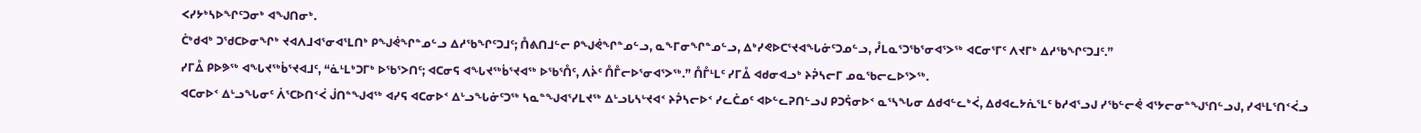ᐸᓯᔭᒃᓴᐅᖏᑦᑐᓂᒃ ᐊᖑᑎᓂᒃ.
ᑖᒃᑯᐊᒃ ᑐᖁᑕᐅᓂᖏᒃ ᔪᐊᐱᒧᐊᕐᓂᐊᕐᒪᑎᒃ ᑭᖑᕚᖏᓐᓄᓪᓗ ᐃᓱᖃᖏᑦᑐᒧᑦ; ᑍᕕᑎᒧᓪᓕ ᑭᖑᕚᖏᓐᓄᓪᓗ, ᓇᖕᒥᓂᖏᓐᓄᓪᓗ, ᐃᒃᓯᕙᐅᑕᕐᔪᐊᖓᓃᑦᑐᓄᓪᓗ, ᓮᒪᓇᕐᑐᖃᕐᓂᐊᕐᐳᖅ ᐊᑕᓂᕐᒥᑦ ᐱᔪᒥᒃ ᐃᓱᖃᖏᑦᑐᒧᑦ.”
ᓯᒥᐂ ᑭᐅᕗᖅ ᐊᖓᔪᖅᑳᕐᔪᐊᒧᑦ, “ᓈᒻᒪᒃᑐᒥᒃ ᐅᖃᕐᐳᑎᑦ; ᐊᑕᓂᕋ ᐊᖓᔪᖅᑳᕐᔪᐊᖅ ᐅᖃᕐᑍᑦ, ᐱᔩᑦ ᑍᒤᓕᐅᕐᓂᐊᕐᐳᖅ.” ᑍᒤᒻᒪᑦ ᓯᒥᐂ ᐊᑯᓂᐊᓗᒃ ᔨᕉᓴᓕᒥ ᓄᓇᖃᓕᓚᐅᕐᐳᖅ.
ᐊᑕᓂᐅᑉ ᐃᒡᓗᖓᓂᑦ ᐲᕐᑕᐅᑎᑉᐹ ᒎᑎᓐᖑᐊᖅ ᐊᓯᕋ ᐊᑕᓂᐅᑉ ᐃᒡᓗᖓᓃᑦᑐᖅ ᓴᓇᓐᖑᐊᕐᓯᒪᔪᖅ ᐃᒡᓗᒐᓴᒡᔪᐊᑉ ᔨᕉᓴᓕᐅᑉ ᓯᓚᑖᓄᑦ ᐊᐅᓪᓚᕈᑎᓪᓗᒍ ᑭᑐᕌᓂᐅᑉ ᓇᕐᓴᖓᓂ ᐃᑯᐊᓪᓚᒃᐹ, ᐃᑯᐊᓚᔭᕇᕐᒪᑦ ᑲᓱᐊᕐᓗᒍ ᓯᖃᓪᓕᕚ ᐊᕐᔭᓕᓂᓐᖑᕐᑎᓪᓗᒍ, ᓯᐊᒻᒪᕐᑎᑉᐹᓗ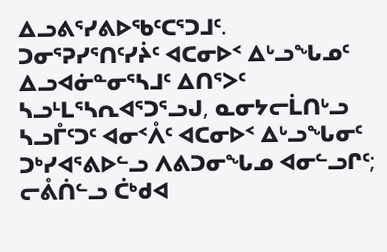ᐃᓗᕕᕐᓯᕕᐅᖃᑦᑕᕐᑐᒧᑦ.
ᑐᓂᕐᕈᓯᕐᑎᑦᓯᔩᑦ ᐊᑕᓂᐅᑉ ᐃᒡᓗᖓᓄᑦ ᐃᓗᐊᓃᓐᓂᕐᓴᒧᑦ ᐃᑎᕐᐳᑦ ᓴᓗᒻᒪᕐᓴᕆᐊᕐᑐᕐᓗᒍ, ᓇᓂᔭᓕᒫᑎᒡᓗ ᓴᓗᒤᑦᑐᑦ ᐊᓂᑉᐰᑦ ᐊᑕᓂᐅᑉ ᐃᒡᓗᖓᓂᑦ ᑐᒃᓯᐊᕐᕕᐅᓪᓗ ᐱᕕᑐᓂᖓᓄ ᐊᓂᓪᓗᒋᑦ; ᓕᕔᑏᓪᓗ ᑖᒃᑯᐊ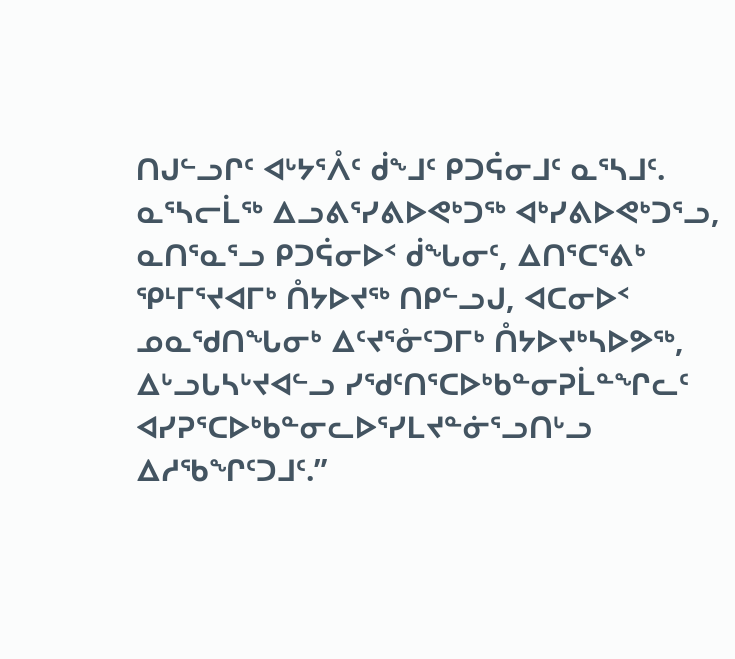ᑎᒍᓪᓗᒋᑦ ᐊᒡᔭᕐᐰᑦ ᑰᖕᒧᑦ ᑭᑐᕌᓂᒧᑦ ᓇᕐᓴᒧᑦ.
ᓇᕐᓴᓕᒫᖅ ᐃᓗᕕᕐᓯᕕᐅᕙᒃᑐᖅ ᐊᒃᓯᕕᐅᕙᒃᑐᕐᓗ, ᓇᑎᕐᓇᕐᓗ ᑭᑐᕌᓂᐅᑉ ᑰᖓᓂᑦ, ᐃᑎᕐᑕᕐᕕᒃ ᕿᒻᒥᕐᔪᐊᒥᒃ ᑍᔭᐅᔪᖅ ᑎᑭᓪᓗᒍ, ᐊᑕᓂᐅᑉ ᓄᓇᖁᑎᖓᓂᒃ ᐃᑦᔪᕐᓁᑦᑐᒥᒃ ᑍᔭᐅᔪᒃᓴᐅᕗᖅ, ᐃᒡᓗᒐᓴᒡᔪᐊᓪᓗ ᓯᖁᑦᑎᕐᑕᐅᒃᑲᓐᓂᕈᒫᓐᖏᓚᑦ ᐊᓯᕈᕐᑕᐅᒃᑲᓐᓂᓚᐅᕐᓯᒪᔪᓐᓃᕐᓗᑎᒡᓗ ᐃᓱᖃᖏᑦᑐᒧᑦ.”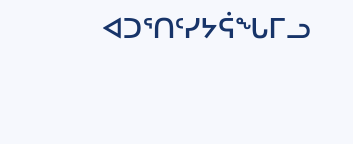ᐊᑐᕐᑎᑦᓯᔭᕌᖓᒥᓗ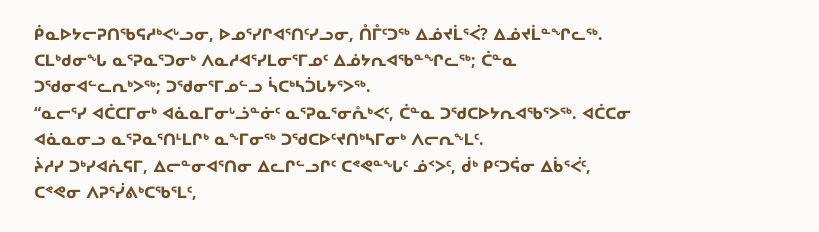ᑮᓇᐅᔭᓕᕈᑎᖃᕋᓱᒃᐸᒡᓗᓂ, ᐅᓄᕐᓯᒋᐊᕐᑎᑦᓯᓗᓂ, ᑍᒤᑦᑐᖅ ᐃᓅᔪᒫᕐᐹ? ᐃᓅᔪᒫᓐᖏᓚᖅ. ᑕᒪᒃᑯᓂᖓ ᓇᕐᕈᓇᕐᑐᓂᒃ ᐱᓇᓱᐊᕐᓯᒪᓂᕐᒥᓄᑦ ᐃᓅᔭᕆᐊᖃᓐᖏᓚᖅ; ᑖᓐᓇ ᑐᖁᓂᐊᓪᓚᕆᒃᐳᖅ; ᑐᖁᓂᕐᒥᓄᓪᓗ ᓵᑕᒃᓴᑑᒐᔭᕐᐳᖅ.
“ᓇᓕᕐᓯ ᐊᑖᑕᒥᓂᒃ ᐊᓈᓇᒥᓂᒡᓘᓐᓃᑦ ᓇᕐᕈᓇᕐᓂᕅᒃᐸᑦ, ᑖᓐᓇ ᑐᖁᑕᐅᔭᕆᐊᖃᕐᐳᖅ. ᐊᑖᑕᓂ ᐊᓈᓇᓂᓗ ᓇᕐᕈᓇᕐᑎᒻᒪᒋᒃ ᓇᖕᒥᓂᖅ ᑐᖁᑕᐅᑦᔪᑎᒃᓴᒥᓂᒃ ᐱᓕᕆᖕᒪᑦ.
ᔩᓱᓯ ᑐᒃᓯᐊᕇᕋᒥ, ᐃᓕᓐᓂᐊᕐᑎᓂ ᐃᓚᒋᓪᓗᒋᑦ ᑕᕝᕙᓐᖓᑦ ᓅᑉᐳᑦ, ᑰᒃ ᑭᑦᑐᕌᓂ ᐃᑳᕐᐹᑦ, ᑕᕝᕙᓂ ᐱᕈᕐᓰᕕᒃᑕᖃᕐᒪᑦ,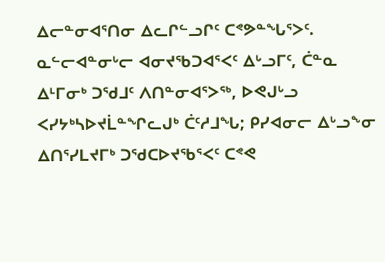ᐃᓕᓐᓂᐊᕐᑎᓂ ᐃᓚᒋᓪᓗᒋᑦ ᑕᕝᕗᓐᖓᕐᐳᑦ.
ᓇᓪᓕᐊᓐᓂᒡᓕ ᐊᓂᔪᖃᑐᐊᕐᐸᑦ ᐃᒡᓗᒥᑦ, ᑖᓐᓇ ᐃᒻᒥᓂᒃ ᑐᖁᒧᑦ ᐱᑎᓐᓂᐊᕐᐳᖅ, ᐅᕙᒍᒡᓗ ᐸᓯᔭᒃᓴᐅᔪᒫᓐᖏᓚᒍᒃ ᑖᑦᓱᒧᖓ; ᑭᓯᐊᓂᓕ ᐃᒡᓗᖕᓂ ᐃᑎᕐᓯᒪᔪᒥᒃ ᑐᖁᑕᐅᔪᖃᕐᐸᑦ ᑕᕝᕙ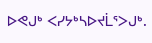ᐅᕙᒍᒃ ᐸᓯᔭᒃᓴᐅᔪᒫᕐᐳᒍᒃ.